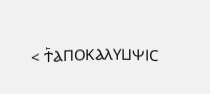< Ϯ⳰ⲀⲠⲞⲔⲀⲖⲨⳘⲮⲒⲤ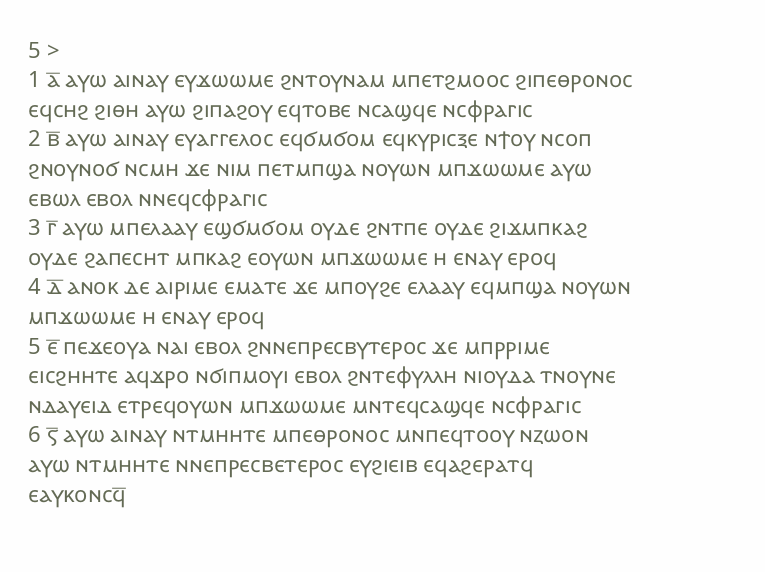5 >
1 ⲁ̅ ⲁⲩⲱ ⲁⲓⲛⲁⲩ ⲉⲩϫⲱⲱⲙⲉ ϩⲛⲧⲟⲩⲛⲁⲙ ⲙⲡⲉⲧϩⲙⲟⲟⲥ ϩⲓⲡⲉⲑⲣⲟⲛⲟⲥ ⲉϥⲥⲏϩ ϩⲓⲑⲏ ⲁⲩⲱ ϩⲓⲡⲁϩⲟⲩ ⲉϥⲧⲟⲃⲉ ⲛⲥⲁϣϥⲉ ⲛⲥⲫⲣⲁⲅⲓⲥ
2 ⲃ̅ ⲁⲩⲱ ⲁⲓⲛⲁⲩ ⲉⲩⲁⲅⲅⲉⲗⲟⲥ ⲉϥϭⲙϭⲟⲙ ⲉϥⲕⲩⲣⲓⲥⲝⲉ ⲛϯⲟⲩ ⲛⲥⲟⲡ ϩⲛⲟⲩⲛⲟϭ ⲛⲥⲙⲏ ϫⲉ ⲛⲓⲙ ⲡⲉⲧⲙⲡϣⲁ ⲛⲟⲩⲱⲛ ⲙⲡϫⲱⲱⲙⲉ ⲁⲩⲱ ⲉⲃⲱⲗ ⲉⲃⲟⲗ ⲛⲛⲉϥⲥⲫⲣⲁⲅⲓⲥ
3 ⲅ̅ ⲁⲩⲱ ⲙⲡⲉⲗⲁⲁⲩ ⲉϣϭⲙϭⲟⲙ ⲟⲩⲇⲉ ϩⲛⲧⲡⲉ ⲟⲩⲇⲉ ϩⲓϫⲙⲡⲕⲁϩ ⲟⲩⲇⲉ ϩⲁⲡⲉⲥⲏⲧ ⲙⲡⲕⲁϩ ⲉⲟⲩⲱⲛ ⲙⲡϫⲱⲱⲙⲉ ⲏ ⲉⲛⲁⲩ ⲉⲣⲟϥ
4 ⲇ̅ ⲁⲛⲟⲕ ⲇⲉ ⲁⲓⲣⲓⲙⲉ ⲉⲙⲁⲧⲉ ϫⲉ ⲙⲡⲟⲩϩⲉ ⲉⲗⲁⲁⲩ ⲉϥⲙⲡϣⲁ ⲛⲟⲩⲱⲛ ⲙⲡϫⲱⲱⲙⲉ ⲏ ⲉⲛⲁⲩ ⲉⲣⲟϥ
5 ⲉ̅ ⲡⲉϫⲉⲟⲩⲁ ⲛⲁⲓ ⲉⲃⲟⲗ ϩⲛⲛⲉⲡⲣⲉⲥⲃⲩⲧⲉⲣⲟⲥ ϫⲉ ⲙⲡⲣⲣⲓⲙⲉ ⲉⲓⲥϩⲏⲏⲧⲉ ⲁϥϫⲣⲟ ⲛϭⲓⲡⲙⲟⲩⲓ ⲉⲃⲟⲗ ϩⲛⲧⲉⲫⲩⲗⲗⲏ ⲛⲓⲟⲩⲇⲁ ⲧⲛⲟⲩⲛⲉ ⲛⲇⲁⲩⲉⲓⲇ ⲉⲧⲣⲉϥⲟⲩⲱⲛ ⲙⲡϫⲱⲱⲙⲉ ⲙⲛⲧⲉϥⲥⲁϣϥⲉ ⲛⲥⲫⲣⲁⲅⲓⲥ
6 ⲋ̅ ⲁⲩⲱ ⲁⲓⲛⲁⲩ ⲛⲧⲙⲏⲏⲧⲉ ⲙⲡⲉⲑⲣⲟⲛⲟⲥ ⲙⲛⲡⲉϥⲧⲟⲟⲩ ⲛⲍⲱⲟⲛ ⲁⲩⲱ ⲛⲧⲙⲏⲏⲧⲉ ⲛⲛⲉⲡⲣⲉⲥⲃⲉⲧⲉⲣⲟⲥ ⲉⲩϩⲓⲉⲓⲃ ⲉϥⲁϩⲉⲣⲁⲧϥ ⲉⲁⲩⲕⲟⲛⲥϥ̅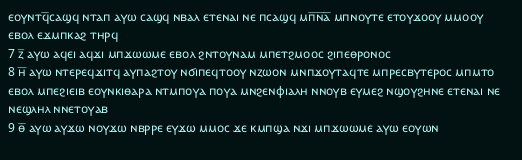ⲉⲟⲩⲛⲧϥ̅ⲥⲁϣϥ ⲛⲧⲁⲡ ⲁⲩⲱ ⲥⲁϣϥ ⲛⲃⲁⲗ ⲉⲧⲉⲛⲁⲓ ⲛⲉ ⲡⲥⲁϣϥ ⲙⲡ̅ⲛ̅ⲁ̅ ⲙⲡⲛⲟⲩⲧⲉ ⲉⲧⲟⲩϫⲟⲟⲩ ⲙⲙⲟⲟⲩ ⲉⲃⲟⲗ ⲉϫⲙⲡⲕⲁϩ ⲧⲏⲣϥ
7 ⲍ̅ ⲁⲩⲱ ⲁϥⲉⲓ ⲁϥϫⲓ ⲙⲡϫⲱⲱⲙⲉ ⲉⲃⲟⲗ ϩⲛⲧⲟⲩⲛⲁⲙ ⲙⲡⲉⲧϩⲙⲟⲟⲥ ϩⲓⲡⲉⲑⲣⲟⲛⲟⲥ
8 ⲏ̅ ⲁⲩⲱ ⲛⲧⲉⲣⲉϥϫⲓⲧϥ ⲁⲩⲡⲁϩⲧⲟⲩ ⲛϭⲓⲡⲉϥⲧⲟⲟⲩ ⲛⲍⲱⲟⲛ ⲙⲛⲡϫⲟⲩⲧⲁϥⲧⲉ ⲙⲡⲣⲉⲥⲃⲩⲧⲉⲣⲟⲥ ⲙⲡⲙⲧⲟ ⲉⲃⲟⲗ ⲙⲡⲉϩⲓⲉⲓⲃ ⲉⲟⲩⲛⲕⲓⲑⲁⲣⲁ ⲛⲧⲙⲡⲟⲩⲁ ⲡⲟⲩⲁ ⲙⲛϩⲉⲛⲫⲓⲁⲗⲏ ⲛⲛⲟⲩⲃ ⲉⲩⲙⲉϩ ⲛϣⲟⲩϩⲏⲛⲉ ⲉⲧⲉⲛⲁⲓ ⲛⲉ ⲛⲉϣⲗⲏⲗ ⲛⲛⲉⲧⲟⲩⲁⲃ
9 ⲑ̅ ⲁⲩⲱ ⲁⲩϫⲱ ⲛⲟⲩϫⲱ ⲛⲃⲣⲣⲉ ⲉⲩϫⲱ ⲙⲙⲟⲥ ϫⲉ ⲕⲙⲡϣⲁ ⲛϫⲓ ⲙⲡϫⲱⲱⲙⲉ ⲁⲩⲱ ⲉⲟⲩⲱⲛ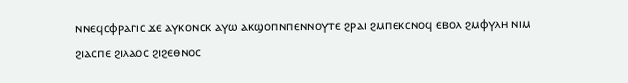ⲛⲛⲉϥⲥⲫⲣⲁⲅⲓⲥ ϫⲉ ⲁⲩⲕⲟⲛⲥⲕ ⲁⲩⲱ ⲁⲕϣⲟⲡⲛⲡⲉⲛⲛⲟⲩⲧⲉ ϩⲣⲁⲓ ϩⲙⲡⲉⲕⲥⲛⲟϥ ⲉⲃⲟⲗ ϩⲙⲫⲩⲗⲏ ⲛⲓⲙ ϩⲓⲁⲥⲡⲉ ϩⲓⲗⲁⲟⲥ ϩⲓϩⲉⲑⲛⲟⲥ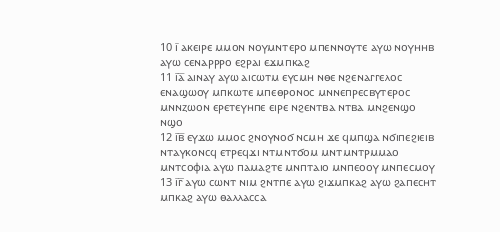10 ⲓ̅ ⲁⲕⲉⲓⲣⲉ ⲙⲙⲟⲛ ⲛⲟⲩⲙⲛⲧⲉⲣⲟ ⲙⲡⲉⲛⲛⲟⲩⲧⲉ ⲁⲩⲱ ⲛⲟⲩⲏⲏⲃ ⲁⲩⲱ ⲥⲉⲛⲁⲣⲣⲣⲟ ⲉϩⲣⲁⲓ ⲉϫⲙⲡⲕⲁϩ
11 ⲓ̅ⲁ̅ ⲁⲓⲛⲁⲩ ⲁⲩⲱ ⲁⲓⲥⲱⲧⲙ ⲉⲩⲥⲙⲏ ⲛⲑⲉ ⲛϩⲉⲛⲁⲅⲅⲉⲗⲟⲥ ⲉⲛⲁϣⲱⲟⲩ ⲙⲡⲕⲱⲧⲉ ⲙⲡⲉⲑⲣⲟⲛⲟⲥ ⲙⲛⲛⲉⲡⲣⲉⲥⲃⲩⲧⲉⲣⲟⲥ ⲙⲛⲛⲍⲱⲟⲛ ⲉⲣⲉⲧⲉⲩⲏⲡⲉ ⲉⲓⲣⲉ ⲛϩⲉⲛⲧⲃⲁ ⲛⲧⲃⲁ ⲙⲛϩⲉⲛϣⲟ ⲛϣⲟ
12 ⲓ̅ⲃ̅ ⲉⲩϫⲱ ⲙⲙⲟⲥ ϩⲛⲟⲩⲛⲟϭ ⲛⲥⲙⲏ ϫⲉ ϥⲙⲡϣⲁ ⲛϭⲓⲡⲉϩⲓⲉⲓⲃ ⲛⲧⲁⲩⲕⲟⲛⲥϥ ⲉⲧⲣⲉϥϫⲓ ⲛⲧⲙⲛⲧϭⲟⲙ ⲙⲛⲧⲙⲛⲧⲣⲙⲙⲁⲟ ⲙⲛⲧⲥⲟⲫⲓⲁ ⲁⲩⲱ ⲡⲁⲙⲁϩⲧⲉ ⲙⲛⲡⲧⲁⲓⲟ ⲙⲛⲡⲉⲟⲟⲩ ⲙⲛⲡⲉⲥⲙⲟⲩ
13 ⲓ̅ⲅ̅ ⲁⲩⲱ ⲥⲱⲛⲧ ⲛⲓⲙ ϩⲛⲧⲡⲉ ⲁⲩⲱ ϩⲓϫⲙⲡⲕⲁϩ ⲁⲩⲱ ϩⲁⲡⲉⲥⲏⲧ ⲙⲡⲕⲁϩ ⲁⲩⲱ ⲑⲁⲗⲗⲁⲥⲥⲁ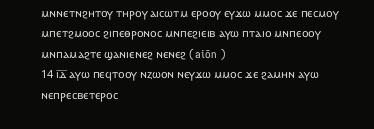ⲙⲛⲛⲉⲧⲛϩⲏⲧⲟⲩ ⲧⲏⲣⲟⲩ ⲁⲓⲥⲱⲧⲙ ⲉⲣⲟⲟⲩ ⲉⲩϫⲱ ⲙⲙⲟⲥ ϫⲉ ⲡⲉⲥⲙⲟⲩ ⲙⲡⲉⲧϩⲙⲟⲟⲥ ϩⲓⲡⲉⲑⲣⲟⲛⲟⲥ ⲙⲛⲡⲉϩⲓⲉⲓⲃ ⲁⲩⲱ ⲡⲧⲁⲓⲟ ⲙⲛⲡⲉⲟⲟⲩ ⲙⲛⲡⲁⲙⲁϩⲧⲉ ϣⲁⲛⲓⲉⲛⲉϩ ⲛⲉⲛⲉϩ (aiōn )
14 ⲓ̅ⲇ̅ ⲁⲩⲱ ⲡⲉϥⲧⲟⲟⲩ ⲛⲍⲱⲟⲛ ⲛⲉⲩϫⲱ ⲙⲙⲟⲥ ϫⲉ ϩⲁⲙⲏⲛ ⲁⲩⲱ ⲛⲉⲡⲣⲉⲥⲃⲉⲧⲉⲣⲟⲥ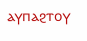ⲁⲩⲡⲁϩⲧⲟⲩ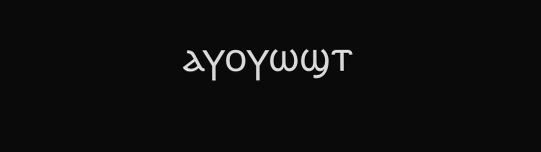ⲁⲩⲟⲩⲱϣⲧ